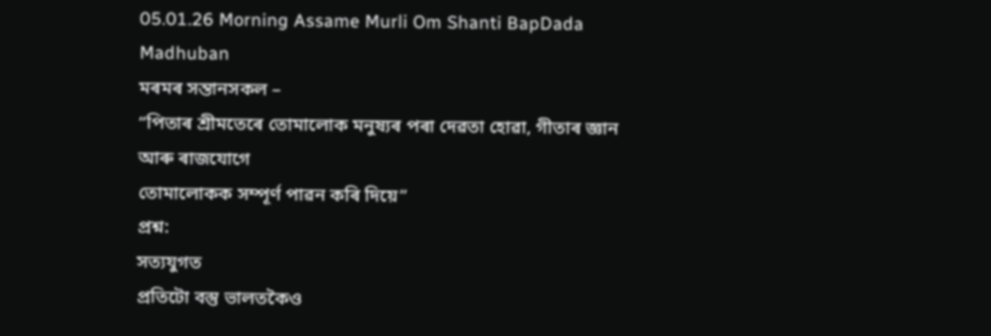05.01.26 Morning Assame Murli Om Shanti BapDada Madhuban
মৰমৰ সন্তানসকল –
“পিতাৰ শ্ৰীমতেৰে তোমালোক মনুষ্যৰ পৰা দেৱতা হোৱা, গীতাৰ জ্ঞান আৰু ৰাজযোগে
তোমালোকক সম্পূৰ্ণ পাৱন কৰি দিয়ে”
প্ৰশ্ন:
সত্যযুগত
প্ৰতিটো বস্তু ভালতকৈও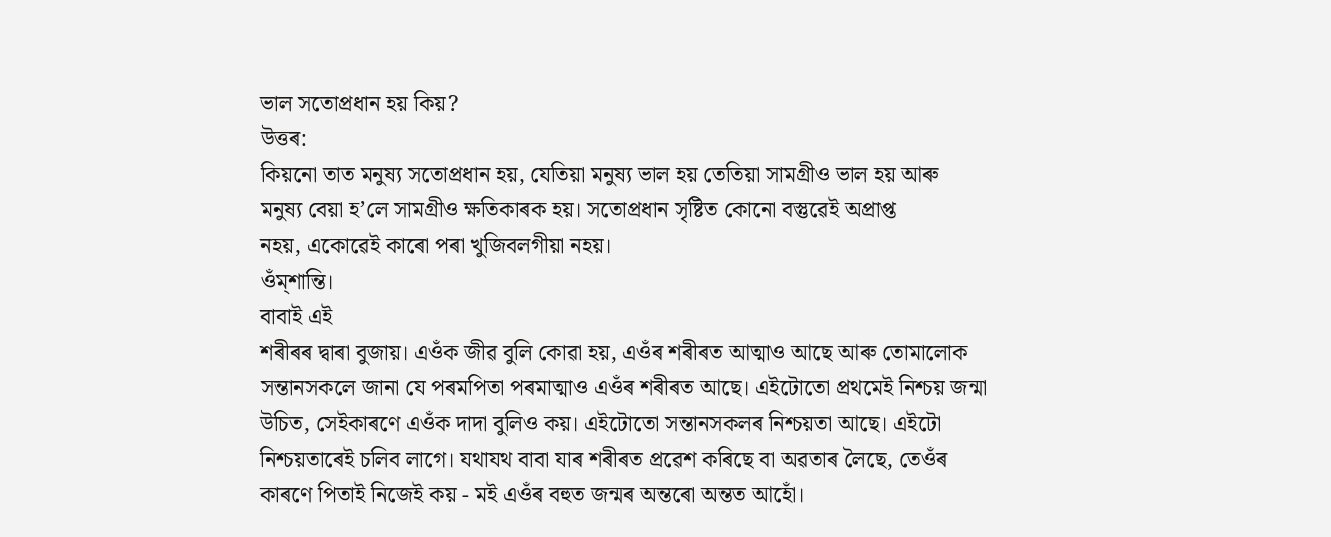ভাল সতোপ্ৰধান হয় কিয়?
উত্তৰ:
কিয়নো তাত মনুষ্য সতোপ্ৰধান হয়, যেতিয়া মনুষ্য ভাল হয় তেতিয়া সামগ্ৰীও ভাল হয় আৰু
মনুষ্য বেয়া হ’লে সামগ্ৰীও ক্ষতিকাৰক হয়। সতোপ্ৰধান সৃষ্টিত কোনো বস্তুৱেই অপ্ৰাপ্ত
নহয়, একোৱেই কাৰো পৰা খুজিবলগীয়া নহয়।
ওঁম্শান্তি।
বাবাই এই
শৰীৰৰ দ্বাৰা বুজায়। এওঁক জীৱ বুলি কোৱা হয়, এওঁৰ শৰীৰত আত্মাও আছে আৰু তোমালোক
সন্তানসকলে জানা যে পৰমপিতা পৰমাত্মাও এওঁৰ শৰীৰত আছে। এইটোতো প্ৰথমেই নিশ্চয় জন্মা
উচিত, সেইকাৰণে এওঁক দাদা বুলিও কয়। এইটোতো সন্তানসকলৰ নিশ্চয়তা আছে। এইটো
নিশ্চয়তাৰেই চলিব লাগে। যথাযথ বাবা যাৰ শৰীৰত প্ৰৱেশ কৰিছে বা অৱতাৰ লৈছে, তেওঁৰ
কাৰণে পিতাই নিজেই কয় - মই এওঁৰ বহুত জন্মৰ অন্তৰো অন্তত আহোঁ।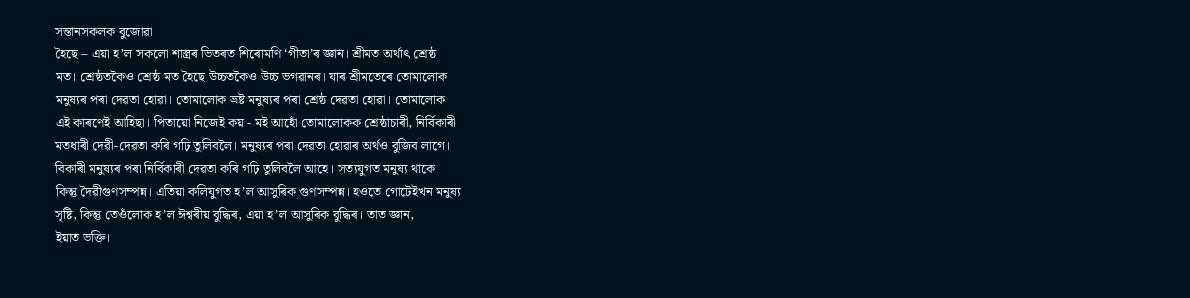সন্তানসকলক বুজোৱা
হৈছে – এয়া হ’ল সকলো শাস্ত্ৰৰ ভিতৰত শিৰোমণি ‘গীতা’ৰ জ্ঞান। শ্ৰীমত অৰ্থাৎ শ্ৰেষ্ঠ
মত। শ্ৰেষ্ঠতকৈও শ্ৰেষ্ঠ মত হৈছে উচ্চতকৈও উচ্চ ভগৱানৰ। যাৰ শ্ৰীমতেৰে তোমালোক
মনুষ্যৰ পৰা দেৱতা হোৱা। তোমালোক ভ্ৰষ্ট মনুষ্যৰ পৰা শ্ৰেষ্ঠ দেৱতা হোৱা। তোমালোক
এই কাৰণেই আহিছা। পিতায়ো নিজেই কয় - মই আহোঁ তোমালোকক শ্ৰেষ্ঠাচাৰী, নিৰ্বিকাৰী
মতধাৰী দেৱী-দেৱতা কৰি গঢ়ি তুলিবলৈ। মনুষ্যৰ পৰা দেৱতা হোৱাৰ অৰ্থও বুজিব লাগে।
বিকাৰী মনুষ্যৰ পৰা নির্বিকাৰী দেৱতা কৰি গঢ়ি তুলিবলৈ আহে। সত্যযুগত মনুষ্য থাকে
কিন্তু দৈৱীগুণসম্পন্ন। এতিয়া কলিযুগত হ’ল আসুৰিক গুণসম্পন্ন। হওতে গোটেইখন মনুষ্য
সৃষ্টি, কিন্তু তেওঁলোক হ’ল ঈশ্বৰীয় বুদ্ধিৰ, এয়া হ’ল আসুৰিক বুদ্ধিৰ। তাত জ্ঞান,
ইয়াত ভক্তি।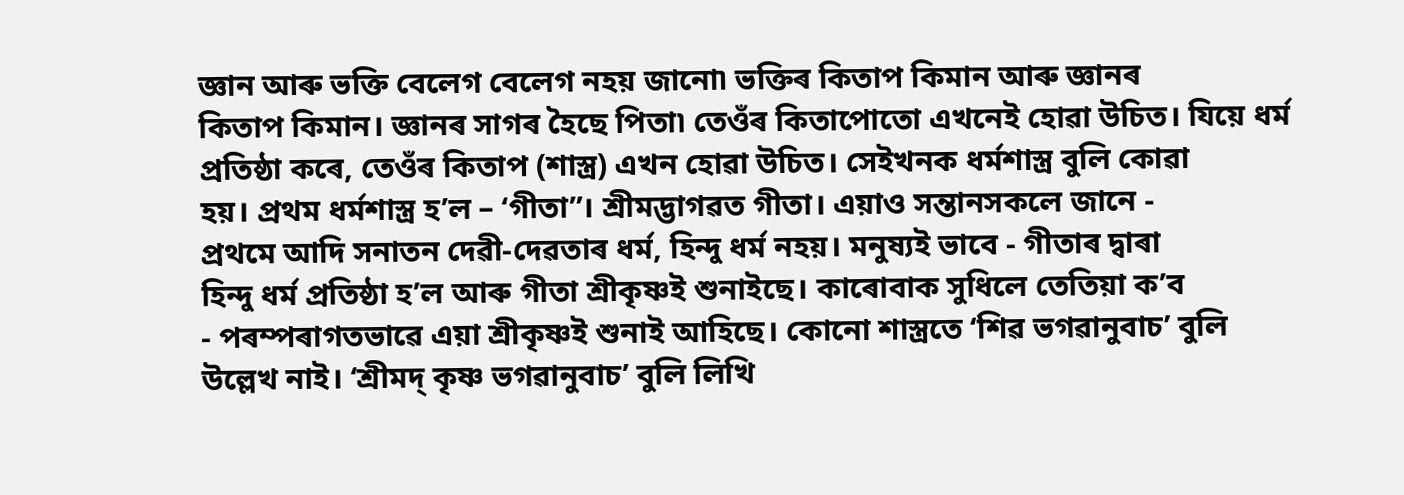জ্ঞান আৰু ভক্তি বেলেগ বেলেগ নহয় জানো৷ ভক্তিৰ কিতাপ কিমান আৰু জ্ঞানৰ
কিতাপ কিমান। জ্ঞানৰ সাগৰ হৈছে পিতা৷ তেওঁৰ কিতাপোতো এখনেই হোৱা উচিত। যিয়ে ধৰ্ম
প্ৰতিষ্ঠা কৰে, তেওঁৰ কিতাপ (শাস্ত্ৰ) এখন হোৱা উচিত। সেইখনক ধৰ্মশাস্ত্ৰ বুলি কোৱা
হয়। প্ৰথম ধৰ্মশাস্ত্ৰ হ’ল – ‘গীতা”। শ্ৰীমদ্ভাগৱত গীতা। এয়াও সন্তানসকলে জানে -
প্ৰথমে আদি সনাতন দেৱী-দেৱতাৰ ধৰ্ম, হিন্দু ধৰ্ম নহয়। মনুষ্যই ভাবে - গীতাৰ দ্বাৰা
হিন্দু ধৰ্ম প্ৰতিষ্ঠা হ’ল আৰু গীতা শ্ৰীকৃষ্ণই শুনাইছে। কাৰোবাক সুধিলে তেতিয়া ক’ব
- পৰম্পৰাগতভাৱে এয়া শ্ৰীকৃষ্ণই শুনাই আহিছে। কোনো শাস্ত্ৰতে ‘শিৱ ভগৱানুবাচ’ বুলি
উল্লেখ নাই। ‘শ্ৰীমদ্ কৃষ্ণ ভগৱানুবাচ’ বুলি লিখি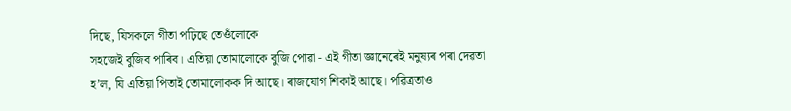দিছে, যিসকলে গীতা পঢ়িছে তেওঁলোকে
সহজেই বুজিব পাৰিব। এতিয়া তোমালোকে বুজি পোৱা - এই গীতা জ্ঞানেৰেই মনুষ্যৰ পৰা দেৱতা
হ’ল, যি এতিয়া পিতাই তোমালোকক দি আছে। ৰাজযোগ শিকাই আছে। পৱিত্রতাও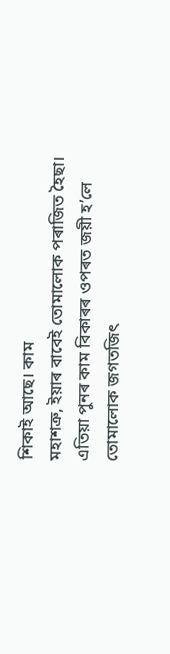শিকাই আছে। কাম
মহাশত্ৰু, ইয়াৰ বাবেই তোমালোক পৰাজিত হৈছা। এতিয়া পুনৰ কাম বিকাৰৰ ওপৰত জয়ী হ’লে
তোমালোক জগতজিৎ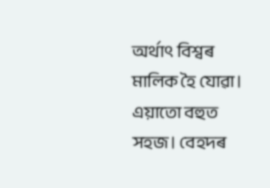অৰ্থাৎ বিশ্বৰ মালিক হৈ যোৱা। এয়াতো বহুত সহজ। বেহদৰ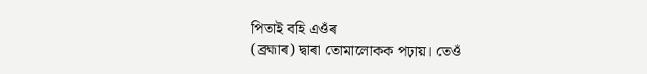পিতাই বহি এওঁৰ
(ব্ৰহ্মাৰ) দ্বাৰা তোমালোকক পঢ়ায়। তেওঁ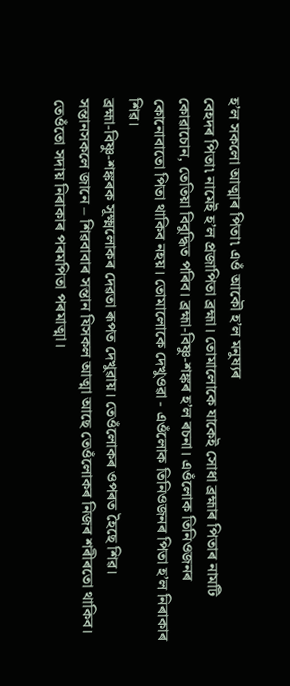হ’ল সকলো আত্মাৰ পিতা৷ এওঁ আকৌ হ’ল মনুষ্যৰ
বেহদৰ পিতা৷ নামেই হ’ল প্ৰজাপিতা ব্ৰহ্মা। তোমালোকে যাকেই সোধা ব্ৰহ্মাৰ পিতাৰ নামটি
কোৱাচোন, তেতিয়া বিবুদ্ধিত পৰিব। ব্ৰহ্মা-বিষ্ণু-শঙ্কৰ হ’ল ৰচনা। এওঁলোক তিনিওজনৰ
কোনোবাতো পিতা থাকিব নহয়। তোমালোকে দেখুওৱা - এওঁলোক তিনিওজনৰ পিতা হ’ল নিৰাকাৰ শিৱ।
ব্ৰহ্মা-বিষ্ণু-শঙ্কৰক সূক্ষ্মলোকৰ দেৱতা ৰূপত দেখুৱায়। তেওঁলোকৰ ওপৰত হৈছে শিৱ।
সন্তানসকলে জানে – শিৱবাবাৰ সন্তান যিসকল আত্মা আছে তেওঁলোকৰ নিজৰ শৰীৰতো থাকিব।
তেওঁতো সদায় নিৰাকাৰ পৰমপিতা পৰমাত্মা।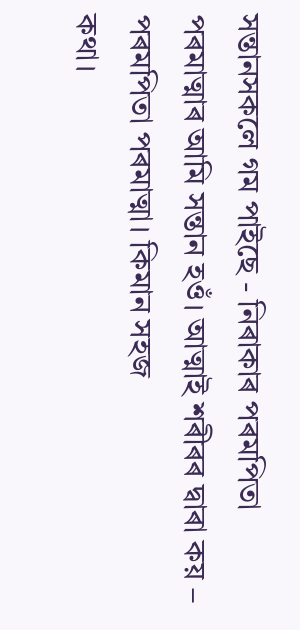সন্তানসকলে গম পাইছে - নিৰাকাৰ পৰমপিতা
পৰমাত্মাৰ আমি সন্তান হওঁ। আত্মাই শৰীৰৰ দ্বাৰা কয় – পৰমপিতা পৰমাত্মা। কিমান সহজ
কথা।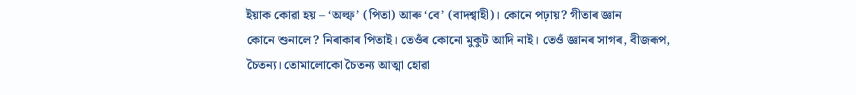ইয়াক কোৱা হয় – ‘অল্ফ’ (পিতা) আৰু ‘বে’ (বাদশ্বাহী)। কোনে পঢ়ায়? গীতাৰ জ্ঞান
কোনে শুনালে? নিৰাকাৰ পিতাই। তেওঁৰ কোনো মুকুট আদি নাই। তেওঁ জ্ঞানৰ সাগৰ, বীজৰূপ,
চৈতন্য। তোমালোকো চৈতন্য আত্মা হোৱা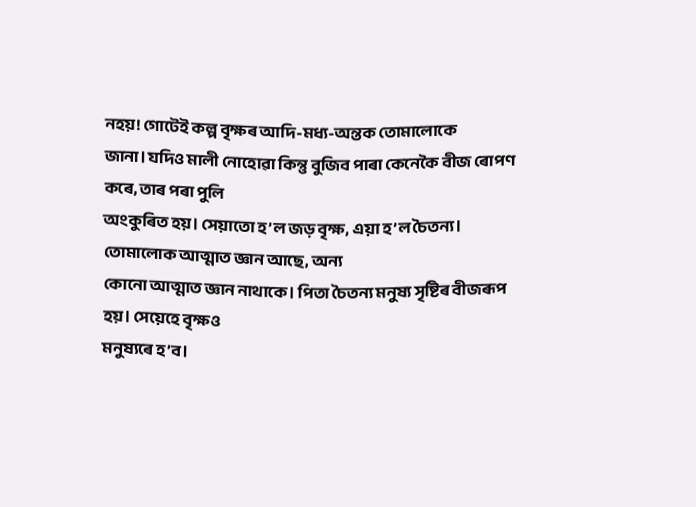নহয়! গোটেই কল্প বৃক্ষৰ আদি-মধ্য-অন্তক তোমালোকে
জানা। যদিও মালী নোহোৱা কিন্তু বুজিব পাৰা কেনেকৈ বীজ ৰোপণ কৰে, তাৰ পৰা পুলি
অংকুৰিত হয়। সেয়াতো হ’ল জড় বৃক্ষ, এয়া হ’ল চৈতন্য। তোমালোক আত্মাত জ্ঞান আছে, অন্য
কোনো আত্মাত জ্ঞান নাথাকে। পিতা চৈতন্য মনুষ্য সৃষ্টিৰ বীজৰূপ হয়। সেয়েহে বৃক্ষও
মনুষ্যৰে হ’ব।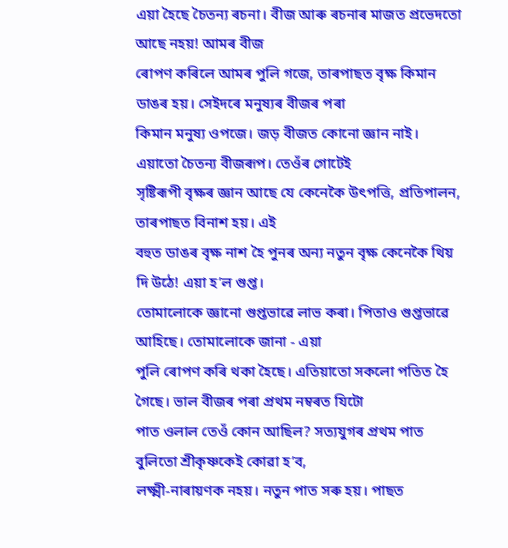এয়া হৈছে চৈতন্য ৰচনা। বীজ আৰু ৰচনাৰ মাজত প্ৰভেদতো আছে নহয়! আমৰ বীজ
ৰোপণ কৰিলে আমৰ পুলি গজে, তাৰপাছত বৃক্ষ কিমান ডাঙৰ হয়। সেইদৰে মনুষ্যৰ বীজৰ পৰা
কিমান মনুষ্য ওপজে। জড় বীজত কোনো জ্ঞান নাই। এয়াতো চৈতন্য বীজৰূপ। তেওঁৰ গোটেই
সৃষ্টিৰূপী বৃক্ষৰ জ্ঞান আছে যে কেনেকৈ উৎপত্তি, প্ৰতিপালন, তাৰপাছত বিনাশ হয়। এই
বহুত ডাঙৰ বৃক্ষ নাশ হৈ পুনৰ অন্য নতুন বৃক্ষ কেনেকৈ থিয় দি উঠে! এয়া হ’ল গুপ্ত।
তোমালোকে জ্ঞানো গুপ্তভাৱে লাভ কৰা। পিতাও গুপ্তভাৱে আহিছে। তোমালোকে জানা - এয়া
পুলি ৰোপণ কৰি থকা হৈছে। এতিয়াতো সকলো পতিত হৈ গৈছে। ভাল বীজৰ পৰা প্ৰথম নম্বৰত যিটো
পাত ওলাল তেওঁ কোন আছিল? সত্যযুগৰ প্ৰথম পাত বুলিতো শ্ৰীকৃষ্ণকেই কোৱা হ’ব,
লক্ষ্মী-নাৰায়ণক নহয়। নতুন পাত সৰু হয়। পাছত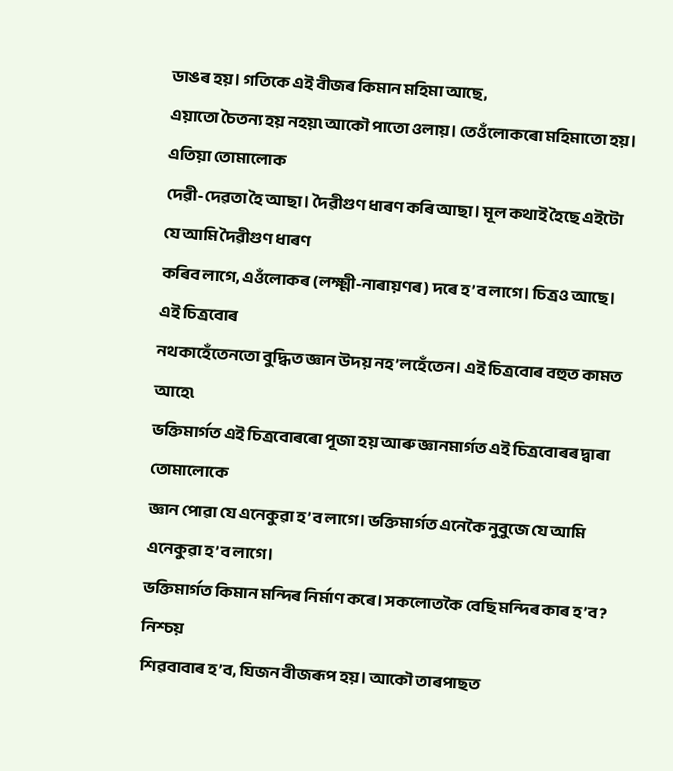ডাঙৰ হয়। গতিকে এই বীজৰ কিমান মহিমা আছে,
এয়াতো চৈতন্য হয় নহয়৷ আকৌ পাতো ওলায়। তেওঁলোকৰো মহিমাতো হয়। এতিয়া তোমালোক
দেৱী-দেৱতা হৈ আছা। দৈৱীগুণ ধাৰণ কৰি আছা। মূল কথাই হৈছে এইটো যে আমি দৈৱীগুণ ধাৰণ
কৰিব লাগে, এওঁলোকৰ (লক্ষ্মী-নাৰায়ণৰ) দৰে হ’ব লাগে। চিত্ৰও আছে। এই চিত্ৰবোৰ
নথকাহেঁতেনতো বুদ্ধিত জ্ঞান উদয় নহ’লহেঁতেন। এই চিত্ৰবোৰ বহুত কামত আহে৷
ভক্তিমাৰ্গত এই চিত্ৰবোৰৰো পূজা হয় আৰু জ্ঞানমাৰ্গত এই চিত্ৰবোৰৰ দ্বাৰা তোমালোকে
জ্ঞান পোৱা যে এনেকুৱা হ’ব লাগে। ভক্তিমাৰ্গত এনেকৈ নুবুজে যে আমি এনেকুৱা হ’ব লাগে।
ভক্তিমাৰ্গত কিমান মন্দিৰ নির্মাণ কৰে। সকলোতকৈ বেছি মন্দিৰ কাৰ হ’ব? নিশ্চয়
শিৱবাবাৰ হ’ব, যিজন বীজৰূপ হয়। আকৌ তাৰপাছত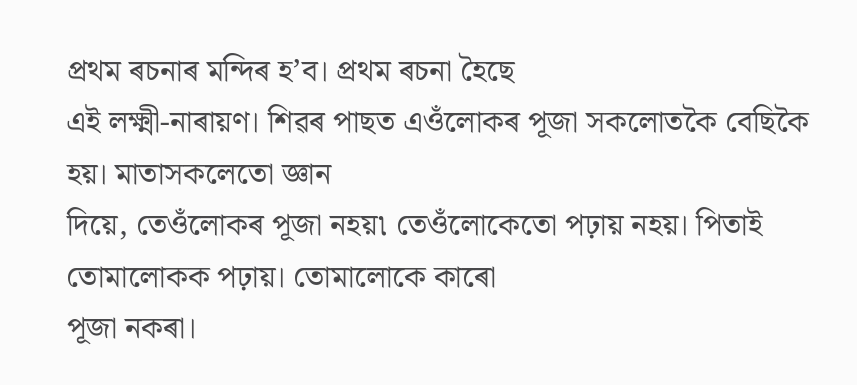প্ৰথম ৰচনাৰ মন্দিৰ হ’ব। প্ৰথম ৰচনা হৈছে
এই লক্ষ্মী-নাৰায়ণ। শিৱৰ পাছত এওঁলোকৰ পূজা সকলোতকৈ বেছিকৈ হয়। মাতাসকলেতো জ্ঞান
দিয়ে, তেওঁলোকৰ পূজা নহয়৷ তেওঁলোকেতো পঢ়ায় নহয়। পিতাই তোমালোকক পঢ়ায়। তোমালোকে কাৰো
পূজা নকৰা।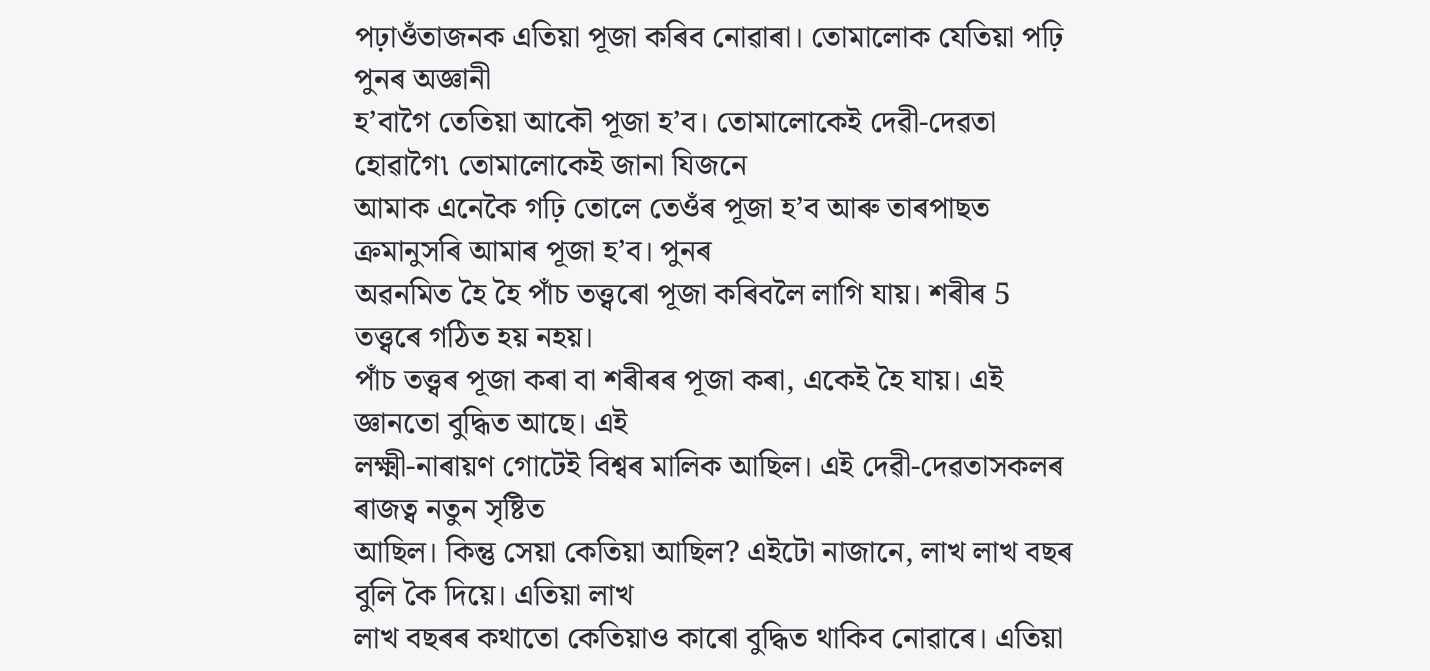পঢ়াওঁতাজনক এতিয়া পূজা কৰিব নোৱাৰা। তোমালোক যেতিয়া পঢ়ি পুনৰ অজ্ঞানী
হ’বাগৈ তেতিয়া আকৌ পূজা হ’ব। তোমালোকেই দেৱী-দেৱতা হোৱাগৈ৷ তোমালোকেই জানা যিজনে
আমাক এনেকৈ গঢ়ি তোলে তেওঁৰ পূজা হ’ব আৰু তাৰপাছত ক্ৰমানুসৰি আমাৰ পূজা হ’ব। পুনৰ
অৱনমিত হৈ হৈ পাঁচ তত্ত্বৰো পূজা কৰিবলৈ লাগি যায়। শৰীৰ 5 তত্ত্বৰে গঠিত হয় নহয়।
পাঁচ তত্ত্বৰ পূজা কৰা বা শৰীৰৰ পূজা কৰা, একেই হৈ যায়। এই জ্ঞানতো বুদ্ধিত আছে। এই
লক্ষ্মী-নাৰায়ণ গোটেই বিশ্বৰ মালিক আছিল। এই দেৱী-দেৱতাসকলৰ ৰাজত্ব নতুন সৃষ্টিত
আছিল। কিন্তু সেয়া কেতিয়া আছিল? এইটো নাজানে, লাখ লাখ বছৰ বুলি কৈ দিয়ে। এতিয়া লাখ
লাখ বছৰৰ কথাতো কেতিয়াও কাৰো বুদ্ধিত থাকিব নোৱাৰে। এতিয়া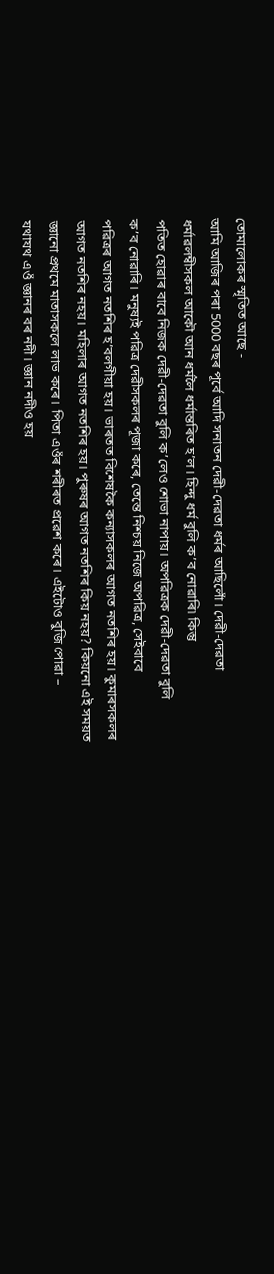তোমালোকৰ স্মৃতিত আছে -
আমি আজিৰ পৰা 5000 বছৰ পূৰ্বে আদি সনাতন দেৱী-দেৱতা ধর্মৰ আছিলোঁ। দেৱী-দেৱতা
ধর্মাৱলম্বীসকল আকৌ আন ধৰ্মলৈ ধৰ্মান্তৰিত হ’ল। হিন্দু ধৰ্ম বুলি ক’ব নোৱাৰি৷ কিন্তু
পতিত হোৱাৰ বাবে নিজক দেৱী-দেৱতা বুলি ক’লেও শোভা নাপায়। অপৱিত্ৰক দেৱী-দেৱতা বুলি
ক’ব নোৱাৰি। মনুষ্যই পৱিত্ৰ দেৱীসকলৰ পূজা কৰে, তেন্তে নিশ্চয় নিজে অপৱিত্ৰ, সেইবাবে
পৱিত্ৰৰ আগত নতশিৰ হ’বলগীয়া হয়। ভাৰতত বিশেষকৈ কন্যাসকলৰ আগত নতশিৰ হয়। কুমাৰসকলৰ
আগত নতশিৰ নহয়। মহিলাৰ আগত নতশিৰ হয়। পুৰুষৰ আগত নতশিৰ কিয় নহয়? কিয়নো এই সময়ত
জ্ঞানো প্ৰথমে মাতাসকলে লাভ কৰে। পিতা এওঁৰ শৰীৰত প্ৰৱেশ কৰে। এইটোও বুজি পোৱা –
যথাযথ এওঁ জ্ঞানৰ বৰ নদী। জ্ঞান নদীও হয়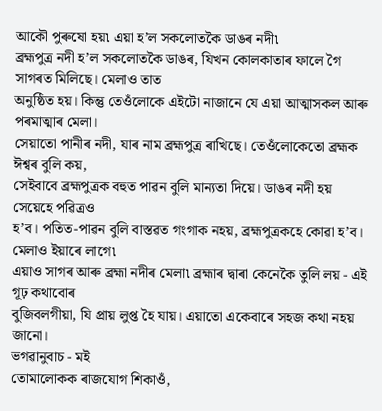আকৌ পুৰুষো হয়৷ এয়া হ’ল সকলোতকৈ ডাঙৰ নদী৷
ব্ৰহ্মপুত্ৰ নদী হ’ল সকলোতকৈ ডাঙৰ, যিখন কোলকাতাৰ ফালে গৈ সাগৰত মিলিছে। মেলাও তাত
অনুষ্ঠিত হয়। কিন্তু তেওঁলোকে এইটো নাজানে যে এয়া আত্মাসকল আৰু পৰমাত্মাৰ মেলা।
সেয়াতো পানীৰ নদী, যাৰ নাম ব্ৰহ্মপুত্ৰ ৰাখিছে। তেওঁলোকেতো ব্ৰহ্মক ঈশ্বৰ বুলি কয়,
সেইবাবে ব্ৰহ্মপুত্ৰক বহুত পাৱন বুলি মান্যতা দিয়ে। ডাঙৰ নদী হয় সেয়েহে পৱিত্ৰও
হ’ব। পতিত-পাৱন বুলি বাস্তৱত গংগাক নহয়, ব্ৰহ্মপুত্ৰকহে কোৱা হ’ব। মেলাও ইয়াৰে লাগে৷
এয়াও সাগৰ আৰু ব্ৰহ্মা নদীৰ মেলা৷ ব্ৰহ্মাৰ দ্বাৰা কেনেকৈ তুলি লয় - এই গূঢ় কথাবোৰ
বুজিবলগীয়া, যি প্ৰায় লুপ্ত হৈ যায়। এয়াতো একেবাৰে সহজ কথা নহয় জানো।
ভগৱানুবাচ - মই
তোমালোকক ৰাজযোগ শিকাওঁ,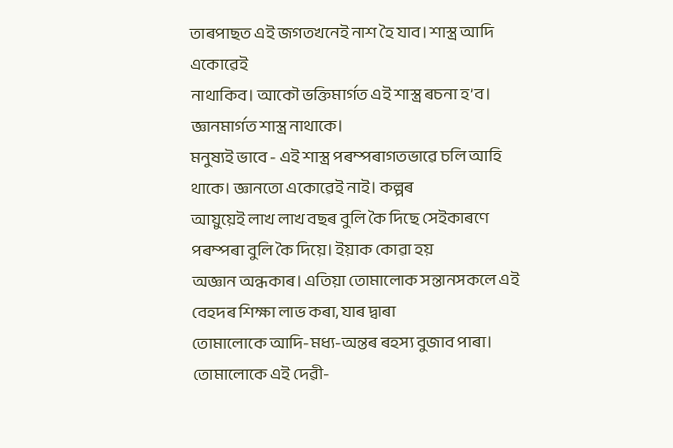তাৰপাছত এই জগতখনেই নাশ হৈ যাব। শাস্ত্ৰ আদি একোৱেই
নাথাকিব। আকৌ ভক্তিমাৰ্গত এই শাস্ত্ৰ ৰচনা হ’ব। জ্ঞানমাৰ্গত শাস্ত্ৰ নাথাকে।
মনুষ্যই ভাবে - এই শাস্ত্ৰ পৰম্পৰাগতভাৱে চলি আহি থাকে। জ্ঞানতো একোৱেই নাই। কল্পৰ
আয়ুয়েই লাখ লাখ বছৰ বুলি কৈ দিছে সেইকাৰণে পৰম্পৰা বুলি কৈ দিয়ে। ইয়াক কোৱা হয়
অজ্ঞান অন্ধকাৰ। এতিয়া তোমালোক সন্তানসকলে এই বেহদৰ শিক্ষা লাভ কৰা, যাৰ দ্বাৰা
তোমালোকে আদি-মধ্য-অন্তৰ ৰহস্য বুজাব পাৰা। তোমালোকে এই দেৱী-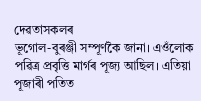দেৱতাসকলৰ
ভূগোল-বুৰঞ্জী সম্পূৰ্ণকৈ জানা। এওঁলোক পৱিত্ৰ প্ৰবৃত্তি মাৰ্গৰ পূজ্য আছিল। এতিয়া
পূজাৰী পতিত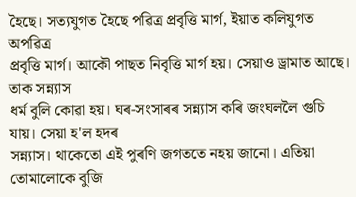হৈছে। সত্যযুগত হৈছে পৱিত্ৰ প্ৰবৃত্তি মাৰ্গ, ইয়াত কলিযুগত অপৱিত্র
প্ৰবৃত্তি মাৰ্গ। আকৌ পাছত নিবৃত্তি মাৰ্গ হয়। সেয়াও ড্ৰামাত আছে। তাক সন্ন্যাস
ধৰ্ম বুলি কোৱা হয়। ঘৰ-সংসাৰৰ সন্ন্যাস কৰি জংঘললৈ গুচি যায়। সেয়া হ'ল হদৰ
সন্ন্যাস। থাকেতো এই পুৰণি জগততে নহয় জানো। এতিয়া তোমালোকে বুজি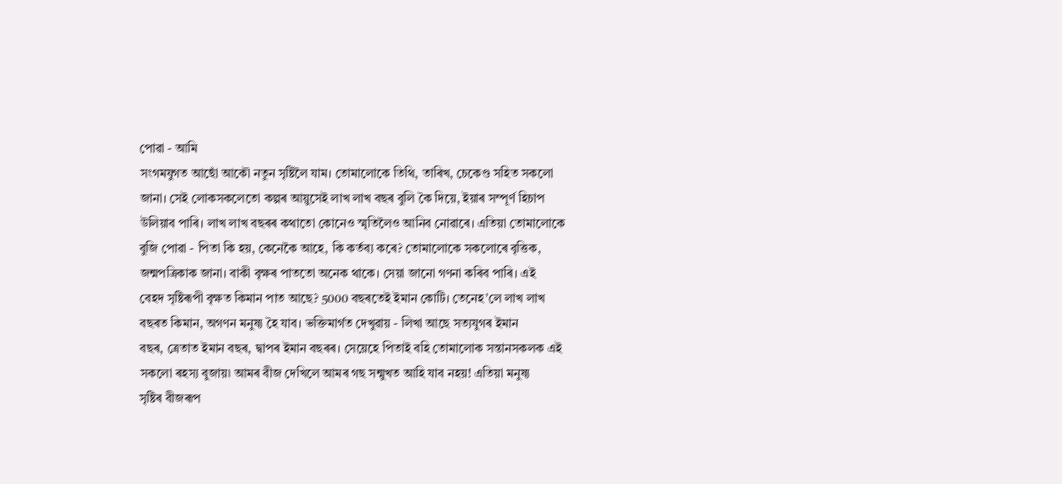পোৱা - আমি
সংগমযুগত আছোঁ আকৌ নতুন সৃষ্টিলৈ যাম। তোমালোকে তিথি, তাৰিখ, চেকেণ্ড সহিত সকলো
জানা। সেই লোকসকলেতো কল্পৰ আয়ুসেই লাখ লাখ বছৰ বুলি কৈ দিয়ে, ইয়াৰ সম্পূর্ণ হিচাপ
উলিয়াব পাৰি। লাখ লাখ বছৰৰ কথাতো কোনেও স্মৃতিলৈও আনিব নোৱাৰে। এতিয়া তোমালোকে
বুজি পোৱা - পিতা কি হয়, কেনেকৈ আহে, কি কৰ্তব্য কৰে? তোমালোকে সকলোৰে বৃত্তিক,
জন্মপত্ৰিকাক জানা। বাকী বৃক্ষৰ পাততো অনেক থাকে। সেয়া জানো গণনা কৰিব পাৰি। এই
বেহদ সৃষ্টিৰূপী বৃক্ষত কিমান পাত আছে? 5000 বছৰতেই ইমান কোটি। তেনেহ’লে লাখ লাখ
বছৰত কিমান, অগণন মনুষ্য হৈ যাব। ভক্তিমাৰ্গত দেখুৱায় - লিখা আছে সত্যযুগৰ ইমান
বছৰ, ত্ৰেতাত ইমান বছৰ, দ্বাপৰ ইমান বছৰৰ। সেয়েহে পিতাই বহি তোমালোক সন্তানসকলক এই
সকলো ৰহস্য বুজায়৷ আমৰ বীজ দেখিলে আমৰ গছ সন্মুখত আহি যাব নহয়! এতিয়া মনুষ্য
সৃষ্টিৰ বীজৰূপ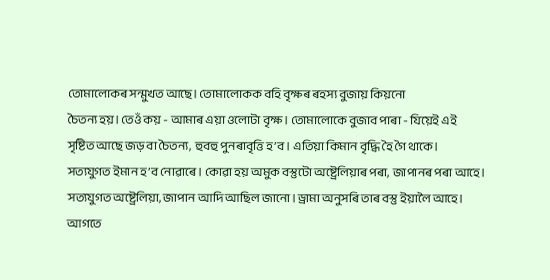তোমালোকৰ সন্মুখত আছে। তোমালোকক বহি বৃক্ষৰ ৰহস্য বুজায় কিয়নো
চৈতন্য হয়। তেওঁ কয় - আমাৰ এয়া ওলোটা বৃক্ষ। তোমালোকে বুজাব পাৰা - যিয়েই এই
সৃষ্টিত আছে জড় বা চৈতন্য, হুবহু পুনৰাবৃত্তি হ’ব। এতিয়া কিমান বৃদ্ধি হৈ গৈ থাকে।
সত্যযুগত ইমান হ’ব নোৱাৰে। কোৱা হয় অমুক বস্তুটো অষ্ট্ৰেলিয়াৰ পৰা, জাপানৰ পৰা আহে।
সত্যযুগত অষ্ট্ৰেলিয়া, জাপান আদি আছিল জানো। ড্ৰামা অনুসৰি তাৰ বস্তু ইয়ালৈ আহে।
আগতে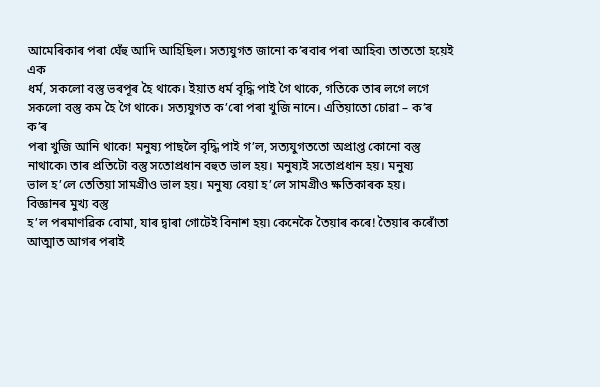আমেৰিকাৰ পৰা ঘেঁহু আদি আহিছিল। সত্যযুগত জানো ক’ৰবাৰ পৰা আহিব৷ তাততো হয়েই এক
ধৰ্ম, সকলো বস্তু ভৰপূৰ হৈ থাকে। ইয়াত ধৰ্ম বৃদ্ধি পাই গৈ থাকে, গতিকে তাৰ লগে লগে
সকলো বস্তু কম হৈ গৈ থাকে। সত্যযুগত ক’ৰো পৰা খুজি নানে। এতিয়াতো চোৱা – ক’ৰ ক’ৰ
পৰা খুজি আনি থাকে! মনুষ্য পাছলৈ বৃদ্ধি পাই গ’ল, সত্যযুগততো অপ্ৰাপ্ত কোনো বস্তু
নাথাকে৷ তাৰ প্ৰতিটো বস্তু সতোপ্ৰধান বহুত ভাল হয়। মনুষ্যই সতোপ্ৰধান হয়। মনুষ্য
ভাল হ’লে তেতিয়া সামগ্রীও ভাল হয়। মনুষ্য বেয়া হ’লে সামগ্ৰীও ক্ষতিকাৰক হয়।
বিজ্ঞানৰ মুখ্য বস্তু
হ’ল পৰমাণৱিক বোমা, যাৰ দ্বাৰা গোটেই বিনাশ হয়৷ কেনেকৈ তৈয়াৰ কৰে! তৈয়াৰ কৰোঁতা
আত্মাত আগৰ পৰাই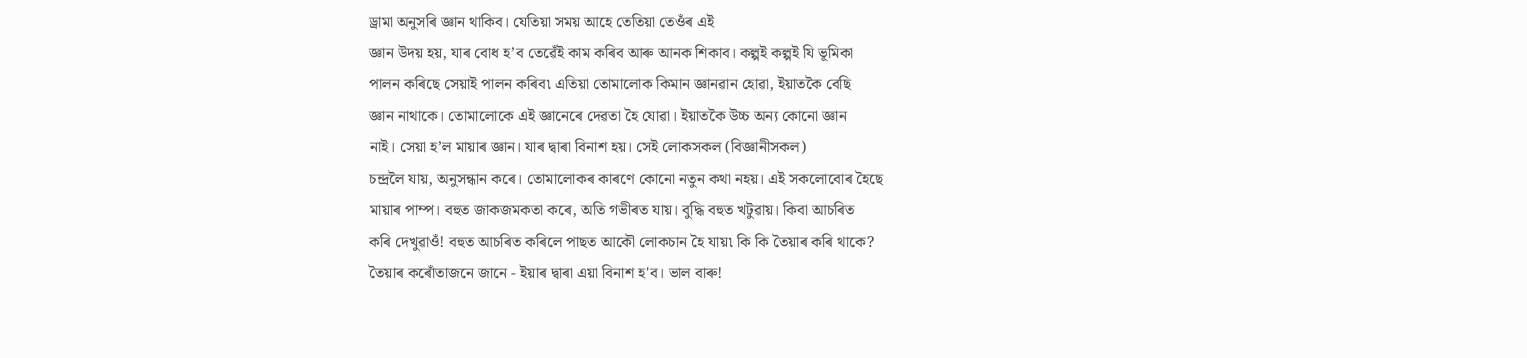ড্ৰামা অনুসৰি জ্ঞান থাকিব। যেতিয়া সময় আহে তেতিয়া তেওঁৰ এই
জ্ঞান উদয় হয়, যাৰ বোধ হ’ব তেৱেঁই কাম কৰিব আৰু আনক শিকাব। কল্পই কল্পই যি ভূমিকা
পালন কৰিছে সেয়াই পালন কৰিব৷ এতিয়া তোমালোক কিমান জ্ঞানৱান হোৱা, ইয়াতকৈ বেছি
জ্ঞান নাথাকে। তোমালোকে এই জ্ঞানেৰে দেৱতা হৈ যোৱা। ইয়াতকৈ উচ্চ অন্য কোনো জ্ঞান
নাই। সেয়া হ’ল মায়াৰ জ্ঞান। যাৰ দ্বাৰা বিনাশ হয়। সেই লোকসকল (বিজ্ঞানীসকল)
চন্দ্রলৈ যায়, অনুসন্ধান কৰে। তোমালোকৰ কাৰণে কোনো নতুন কথা নহয়। এই সকলোবোৰ হৈছে
মায়াৰ পাম্প। বহুত জাকজমকতা কৰে, অতি গভীৰত যায়। বুদ্ধি বহুত খটুৱায়। কিবা আচৰিত
কৰি দেখুৱাওঁ! বহুত আচৰিত কৰিলে পাছত আকৌ লোকচান হৈ যায়৷ কি কি তৈয়াৰ কৰি থাকে?
তৈয়াৰ কৰোঁতাজনে জানে - ইয়াৰ দ্বাৰা এয়া বিনাশ হ'ব। ভাল বাৰু!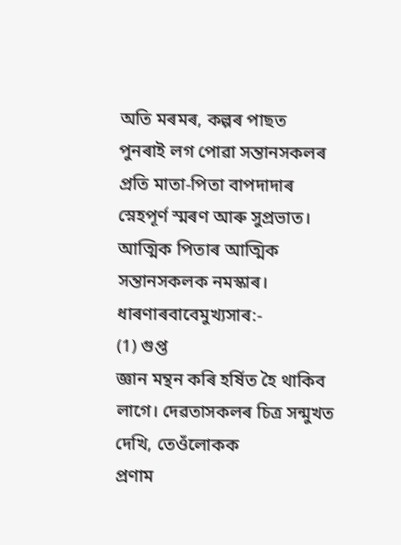অতি মৰমৰ, কল্পৰ পাছত
পুনৰাই লগ পোৱা সন্তানসকলৰ প্ৰতি মাতা-পিতা বাপদাদাৰ স্নেহপূৰ্ণ স্মৰণ আৰু সুপ্ৰভাত।
আত্মিক পিতাৰ আত্মিক সন্তানসকলক নমস্কাৰ।
ধাৰণাৰবাবেমুখ্যসাৰ:-
(1) গুপ্ত
জ্ঞান মন্থন কৰি হৰ্ষিত হৈ থাকিব লাগে। দেৱতাসকলৰ চিত্ৰ সন্মুখত দেখি, তেওঁলোকক
প্ৰণাম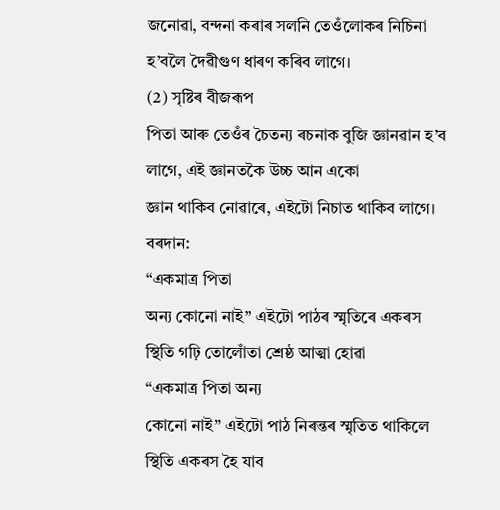জনোৱা, বন্দনা কৰাৰ সলনি তেওঁলোকৰ নিচিনা হ’বলৈ দৈৱীগুণ ধাৰণ কৰিব লাগে।
(2) সৃষ্টিৰ বীজৰূপ
পিতা আৰু তেওঁৰ চৈতন্য ৰচনাক বুজি জ্ঞানৱান হ’ব লাগে, এই জ্ঞানতকৈ উচ্চ আন একো
জ্ঞান থাকিব নোৱাৰে, এইটো নিচাত থাকিব লাগে।
বৰদান:
“একমাত্ৰ পিতা
অন্য কোনো নাই” এইটো পাঠৰ স্মৃতিৰে একৰস স্থিতি গঢ়ি তোলোঁতা শ্ৰেষ্ঠ আত্মা হোৱা
“একমাত্ৰ পিতা অন্য
কোনো নাই” এইটো পাঠ নিৰন্তৰ স্মৃতিত থাকিলে স্থিতি একৰস হৈ যাব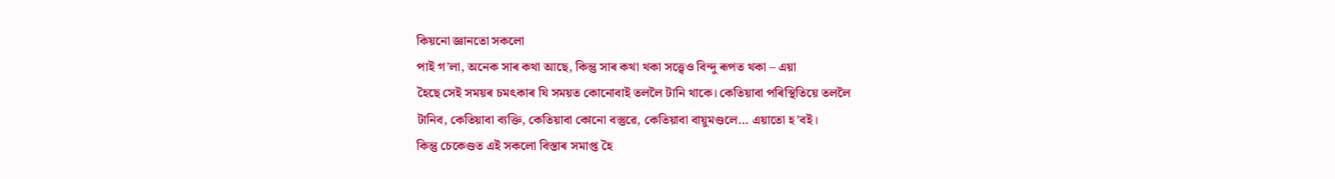কিয়নো জ্ঞানতো সকলো
পাই গ’লা, অনেক সাৰ কথা আছে, কিন্তু সাৰ কথা থকা সত্ত্বেও বিন্দু ৰূপত থকা – এয়া
হৈছে সেই সময়ৰ চমৎকাৰ যি সময়ত কোনোবাই তললৈ টানি থাকে। কেতিয়াবা পৰিস্থিতিয়ে তললৈ
টানিব, কেতিয়াবা ব্যক্তি, কেতিয়াবা কোনো বস্তুৱে, কেতিয়াবা বায়ুমণ্ডলে… এয়াতো হ’বই।
কিন্তু চেকেণ্ডত এই সকলো বিস্তাৰ সমাপ্ত হৈ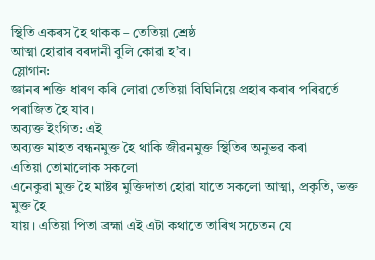স্থিতি একৰস হৈ থাকক – তেতিয়া শ্ৰেষ্ঠ
আত্মা হোৱাৰ বৰদানী বুলি কোৱা হ’ব।
স্লোগান:
জ্ঞানৰ শক্তি ধাৰণ কৰি লোৱা তেতিয়া বিঘিনিয়ে প্ৰহাৰ কৰাৰ পৰিৱৰ্তে পৰাজিত হৈ যাব।
অব্যক্ত ইংগিত: এই
অব্যক্ত মাহত বন্ধনমুক্ত হৈ থাকি জীৱনমুক্ত স্থিতিৰ অনুভৱ কৰা
এতিয়া তোমালোক সকলো
এনেকুৱা মুক্ত হৈ মাষ্টৰ মুক্তিদাতা হোৱা যাতে সকলো আত্মা, প্ৰকৃতি, ভক্ত মুক্ত হৈ
যায়। এতিয়া পিতা ব্ৰহ্মা এই এটা কথাতে তাৰিখ সচেতন যে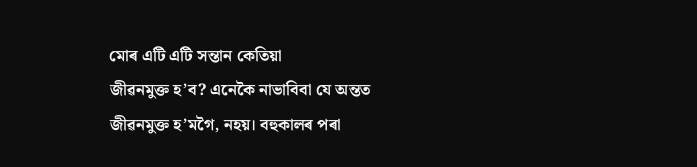মোৰ এটি এটি সন্তান কেতিয়া
জীৱনমুক্ত হ’ব? এনেকৈ নাভাবিবা যে অন্তত জীৱনমুক্ত হ’মগৈ, নহয়। বহুকালৰ পৰা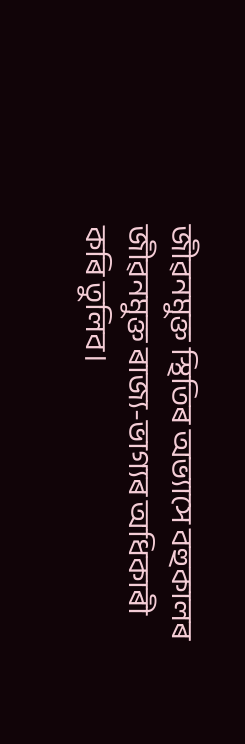জীৱনমুক্ত স্থিতিৰ অভ্যাসে বহুকালৰ জীৱনমুক্ত ৰাজ্য-ভাগ্যৰ অধিকাৰী কৰি তুলিব।